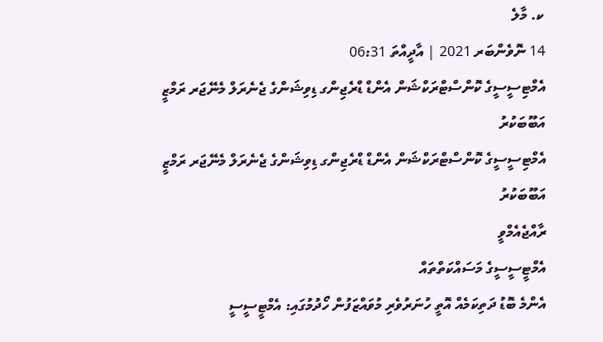ކ. މާލެ
14 ނޮވެންބަރ 2021 | އާދީއްތަ 06:31
އެމްޓިސީސީގެ ކޮންސްޓްރަކްޝަން އެންޑް ޑްރެޖިންގ ޑިވިޝަންގެ ޖެނެރަލް މެނޭޖަރ ރަމްޒީ އަބޫބަކުރު
އެމްޓިސީސީގެ ކޮންސްޓްރަކްޝަން އެންޑް ޑްރެޖިންގ ޑިވިޝަންގެ ޖެނެރަލް މެނޭޖަރ ރަމްޒީ އަބޫބަކުރު
ރާއްޖެއެމްވީ
އެމްޓީސީސީގެ މަސައްކަތްތައް
އެންމެ ބޮޑު ދަތިކަމެއް އޮތީ ހުނަރުވެރި މުވައްޒަފުން ހޯދުމުގައި: އެމްޓީސީސީ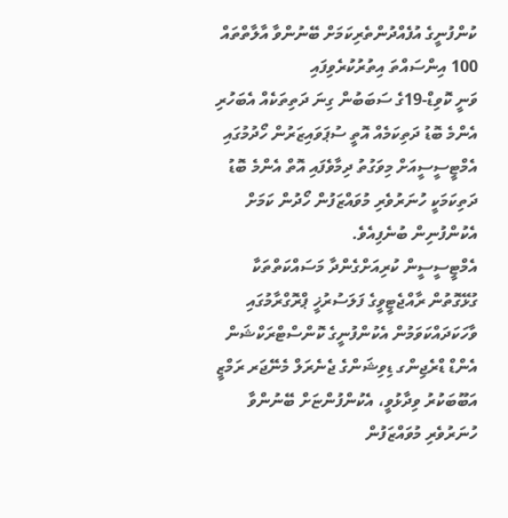ކުންފުނީގެ އުފެއްދުންތެރިކަމަށް ބޭނުންވާ އާލާތްތައް 100 އިންސައްތަ އިތުރުކުރެވިފައި
ވަނީ ކޮވިޑް-19ގެ ސަބަބުން ގިނަ ދަތިތަކެއް އެބަހުރި
އެންމެ ބޮޑު ދަތިކަމެއް އޮތީ ސުޕަވައިޒަރުން ހޯދުމުގައި
އެމްޓީސީސީއަށް މިވަގުތު ދިމާވެފައި އޮތް އެންމެ ބޮޑު ދަތިކަމަކީ ހުނަރުވެރި މުވައްޒަފުން ހޯދުން ކަމަށް އެކުންފުނިން ބުނެފިއެވެ.
އެމްޓީސީސީން ކުރިއަށްގެންދާ މަސައްކަތްތަކާ ގުޅޭގޮތުން ރާއްޖެޓީވީގެ ފަލަސުރުޚީ ޕްރޮގްރާމުގައި ވާހަކަދައްކަވަމުން އެކުންފުނީގެ ކޮންސްޓްރަކްޝަން އެންޑް ޑްރެޖިންގ ޑިވިޝަންގެ ޖެނެރަލް މެނޭޖަރ ރަމްޒީ އަބޫބަކުރު ވިދާޅުވީ، އެކުންފުންޏަށް ބޭނުންވާ ހުނަރުވެރި މުވައްޒަފުން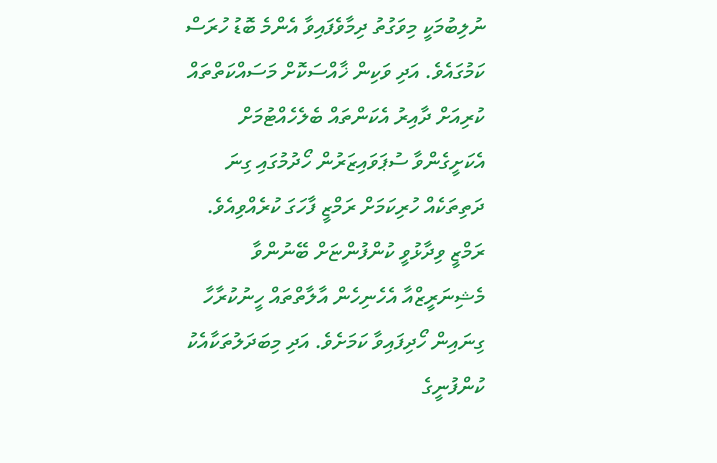ނުލިބުމަކީ މިވަގުތު ދިމާވެފައިވާ އެންމެ ބޮޑު ހުރަސް ކަމުގައެވެ. އަދި ވަކިން ޚާއްސަކޮށް މަސައްކަތްތައް ކުރިއަށް ދާއިރު އެކަންތައް ބެލެހެއްޓުމަށް އެކަށީގެންވާ ސުޕަވައިޒަރުން ހޯދުމުގައި ގިނަ ދަތިތަކެއް ހުރިކަމަށް ރަމްޒީ ފާހަގަ ކުރެއްވިއެވެ.
ރަމްޒީ ވިދާޅުވީ ކުންފުންޏަށް ބޭނުންވާ މެޝިނަރީޒްއާ އެހެނިހެން އާލާތްތައް ހީނުކުރާހާ ގިނައިން ހޯދިފައިވާ ކަމަށެވެ. އަދި މިބަދަލުތަކާއެކު ކުންފުނީގެ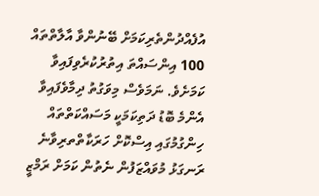އުފެއްދުންތެރިކަމަށް ބޭނުންވާ އާލާތްތައް 100 އިންސައްތަ އިތުރުކުރެވިފައިވާ ކަމަށެވެ. ނަމަވެސް މިވަގުތު ދިމާވެފައިވާ އެންމެ ބޮޑު ދަތިކަމަކީ މަސައްކަތްތައް ހިންގުމުގައި އިސްކޮށް ހަރަކާތްތރިވާނެ ރަނގަޅު މުވައްޒަފުން ނެތުން ކަމަށް ރަމްޒީ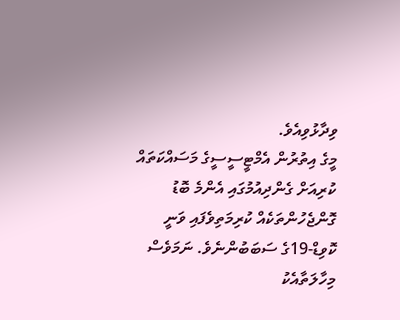ވިދާޅުވިއެވެ.
މީގެ އިތުރުން އެމްޓީސީސީގެ މަސައްކަތައް ކުރިއަށް ގެންދިއުމުގައި އެންމެ ބޮޑު ގޮންޖެހުންތަކެއް ކުރިމަތިވެފައި ވަނީ ކޮވިޑް-19ގެ ސަބަބުންނެވެ. ނަމަވެސް މިހާލަތާއެކު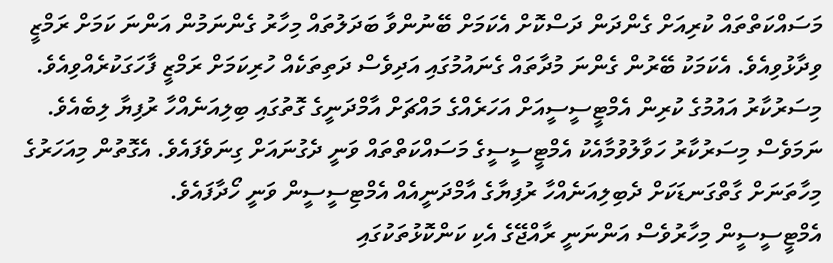މަސައްކަތްތައް ކުރިއަށް ގެންދަން ދަސްކޮށް އެކަމަށް ބޭނުންވާ ބަދަލުތައް މިހާރު ގެންނަމުން އަންނަ ކަމަށް ރަމްޒީ ވިދާޅުވިއެވެ. އެކަމަކު ބޭރުން ގެންނަ މުދާތައް ގެނައުމުގައި އަދިވެސް ދަތިތަކެއް ހުރިކަމަށް ރަމްޒީ ފާހަގަކުރެއްވިއެވެ.
މިސަރުކާރު އައުމުގެ ކުރިން އެމްޓީސީސީއަށް އަހަރެއްގެ މައްޗަށް އާމްދަނީގެ ގޮތުގައި ބިލިއަނެއްހާ ރުފިޔާ ލިބެއެވެ. ނަމަވެސް މިސަރުކާރު ހަވާލުވުމާއެކު އެމްޓީސީސީގެ މަސައްކަތްތައް ވަނީ ދެގުނައަށް ގިނަވެފައެވެ. އެގޮތުން މިއަހަރުގެ މިހާތަނަށް ގާތްގަނޑަކަށް ދެބިލިއަނެއްހާ ރުފިޔާގެ އާމްދަނީއެއް އެމްޓިސީސީން ވަނީ ހޯދާފައެވެ.
އެމްޓީސީސީން މިހާރުވެސް އަންނަނީ ރާއްޖޭގެ އެކި ކަންކޮޅުތަކުގައި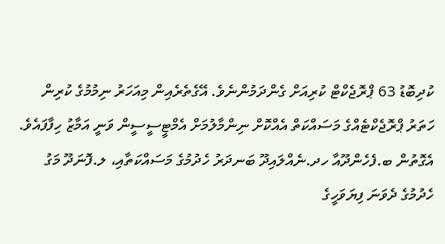ކުދިބޮޑު 63 ޕްރޮޖެކްޓް ކުރިއަށް ގެންދަމުންނެވެ. އޭގެތެރެއިން މިއަހަރު ނިމުމުގެ ކުރިން ހަތަރު ޕްރޮޖެކްޓެއްގެ މަސައްކަތް އެއްކޮށް ނިންމާލުމަށް އެމްޓީސީސީން ވަނީ އަމާޒު ހިފާފައެވެ. އެގޮތުން ބ.ފެހެންދޫއާ ހދ.ނެއްލައިދޫ ބަނދަރު ހެދުމުގެ މަސައްކަތާއި، ލ.ފޮނަދޫ މަގު ހެދުމުގެ ދެވަނަ ފިޔަވަހީގެ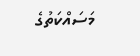މަސައްކަތުގެ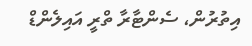އިތުރުން، ސެންޓާރާ ތްރީ އައިލެންޑް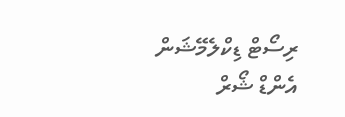ރިސޯޓް ޑިކްލެމޭޝަން އެންޑް ޝޯރް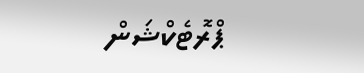ޕްރޮޓެކްޝަން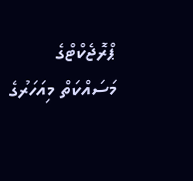ޕްރޮޖެކްޓްގެ މަސައްކަތް މިއަހަރުގެ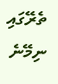ތެރޭގައި ނިމޭނެ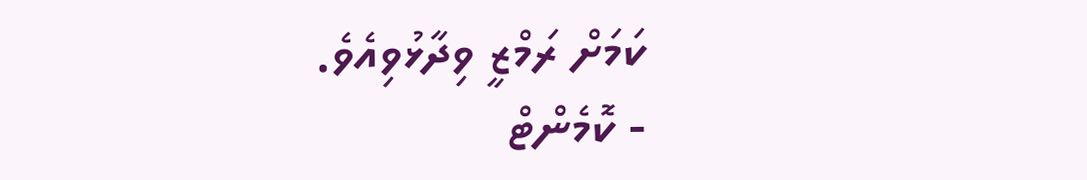ކަމަށް ރަމްޒީ ވިދާޅުވިއެވެ.
- ކޮމެންޓް